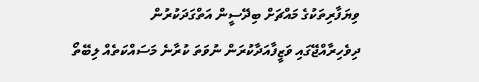ވިޔަފާރިތަކުގެ މައްޗަށް ބިދޭސީން އަތްގަދަކުރުން
ދިވެހިރާއްޖޭގައި ވަޒީފާއަދާކުރަން ނުވަތަ ކުރާނެ މަސައްކަތެއް ލިބޭތޯ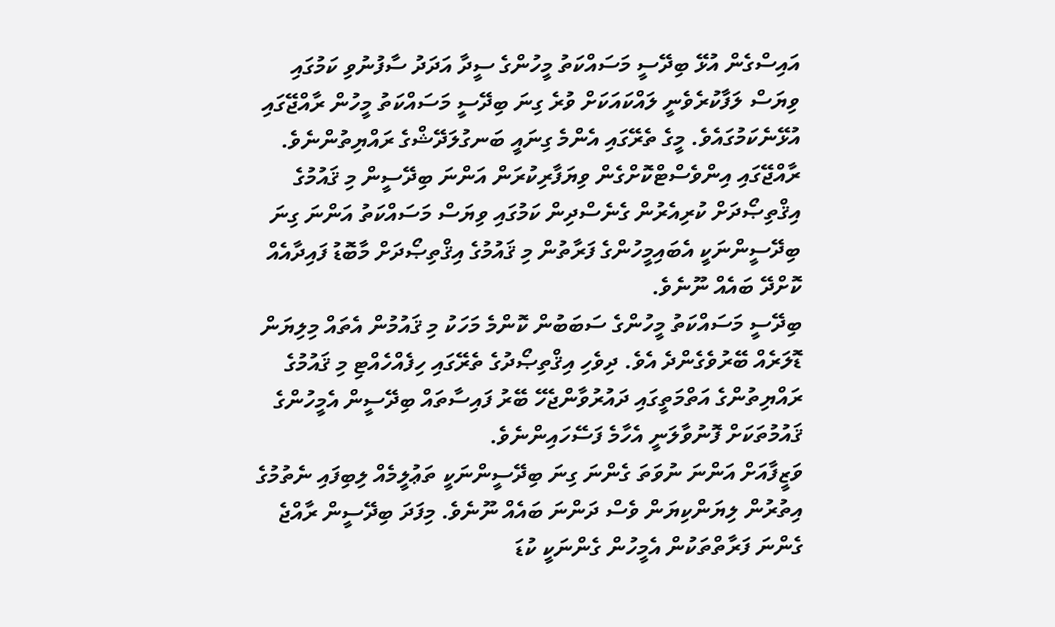އައިސްގެން އުޅޭ ބިދޭސީ މަސައްކަތު މީހުންގެ ސީދާ އަދަދު ސާފުނުވި ކަމުގައި ވިޔަސް ލަފާކުރެވެނީ ލައްކައަކަށް ވުރެ ގިނަ ބިދޭސީ މަސައްކަތު މީހުން ރާއްޖޭގައި އުޅޭނެކަމުގައެވެ. މީގެ ތެރޭގައި އެންމެ ގިނައީ ބަނގުލަދޭޝްގެ ރައްޔިތުންނެވެ. ރާއްޖޭގައި އިންވެސްޓްކޮށްގެން ވިޔަފާރިކުރަން އަންނަ ބިދޭސީން މި ޤައުމުގެ އިޤްތިޞޯދަށް ކުރިއެރުން ގެނެސްދިން ކަމުގައި ވިޔަސް މަސައްކަތު އަންނަ ގިނަ ބިދޭސީންނަކީ އެބައިމީހުންގެ ފަރާތުން މި ޤައުމުގެ އިޤްތިޞޯދަށް މާބޮޑު ފައިދާއެއް ކޮށްދޭ ބައެއް ނޫނެވެ.
ބިދޭސީ މަސައްކަތު މީހުންގެ ސަބަބުން ކޮންމެ މަހަކު މި ޤައުމުން އެތައް މިލިޔަން ޑޮލަރެއް ބޭރުވެގެންދެ އެވެ. ދިވެހި އިޤްތިޞޯދުގެ ތެރޭގައި ހިފެއްހެއްޓި މި ޤައުމުގެ ރައްޔިތުންގެ އަތްމަތީގައި ދައުރުވާންޖެހޭ ބޭރު ފައިސާތައް ބިދޭސީން އެމީހުންގެ ޤައުމުތަކަށް ފޮނުވާލަނީ އެހާމެ ފަސޭހައިންނެވެ.
ވަޒީފާއަށް އަންނަ ނުވަތަ ގެންނަ ގިނަ ބިދޭސީންނަކީ ތަޢުލީމެއް ލިބިފައި ނެތުމުގެ އިތުރުން ލިޔަންކިޔަން ވެސް ދަންނަ ބައެއް ނޫނެވެ. މިފަދަ ބިދޭސީން ރާއްޖެ ގެންނަ ފަރާތްތަކުން އެމީހުން ގެންނަކީ ކުޑަ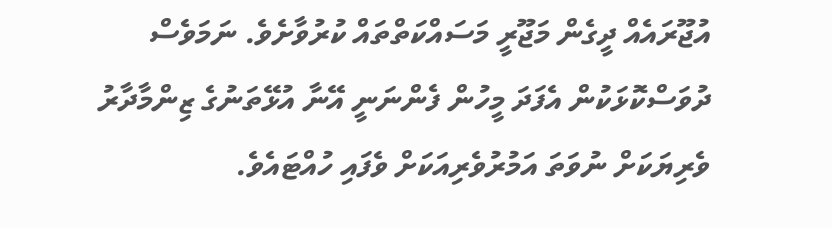އުޖޫރައެއް ދީގެން މަޖޫރީ މަސައްކަތްތައް ކުރުވާށެވެ. ނަމަވެސް ދުވަސްކޮޅަކުން އެފަދަ މީހުން ފެންނަނީ އޭނާ އުޅޭތަނުގެ ޒިންމާދާރު ވެރިޔަކަށް ނުވަތަ އަމުރުވެރިއަކަށް ވެފައި ހުއްޓައެވެ.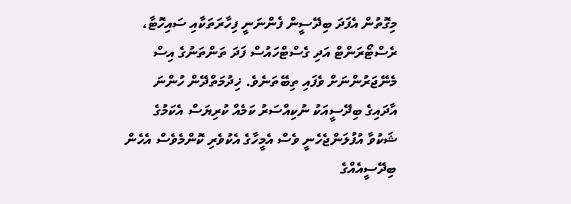މިގޮތުން އެފަދަ ބިދޭސީން ފެންނަނީ ފިހާރަތަކާއި ސައިހޮޓާ، ރެސްޓޯރަންޓް އަދި ގެސްޓްހައުސް ފަދަ ތަންތަނުގެ އިސް މެނޭޖަރުންނަށް ވެފައި ތިބޭތަނެވެ. ޚިދުމަތްދޭން ހުންނަ އާދައިގެ ބިދޭސީއަކު ނުކިއްސަރު ކަމެއް ކުރިޔަސް އެކަމުގެ ޝަކުވާ އުފުލަންޖެހެނީ ވެސް އެމީހާގެ އެކުވެރި ކޮންމެވެސް އެހެން ބިދޭސީއެއްގެ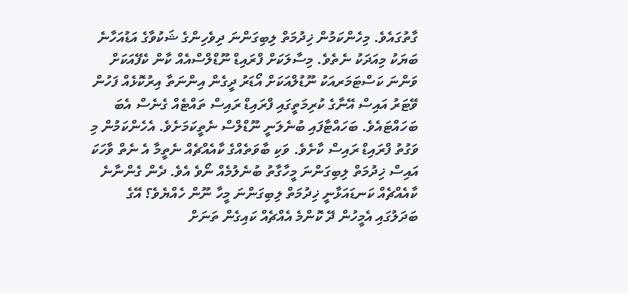ގާތުގައެވެ. މިހެންކަމުން ޚިދުމަތް ލިބިގަންނަ ދިވެހިންގެ ޝަކުވާގެ އަޑުއަހާނެ ބަޔަކު މިއަދަކު ނެތެވެ. މިސާލަކަށް ފްރައިޑް ނޫޑްލްސްއެއް ކާން ކެފޭއަކަށް ވަންނަ ކަސްޓަމަރއަކު ނޫޑުލްއަކަށް އޯޑަރު ދީގެން އިންނަތާ އިރުކޮޅެއް ފަހުން ވޭޓަރު އައިސް އޭނާގެ ކުރިމަތީގައި ފްރައިޑް ރައިސް ތައްޓެއް ގެނެސް އެބަ ބަހައްޓައެވެ. ބަހައްޓާފައި ބުނެލަނީ ނޫޑްލްސް ނެތީކަމަށެވެ. އެހެންކަމުން މި ވަގުތު ފްރައިޑް ރައިސް ކާށެވެ. ވަކި ބާވަތެއްގެ ކާއެއްޗެއް ނެތީމާ އެ ނެތް ވާހަކަ އައިސް ޚިދުމަތް ލިބިގަންނަ މީހާގާތު ބުނެލުމެއް ނޯވެ އެވެ. ދެން ގެންނާނެ ކާއެއްޗެއް ކަނޑައަޅާނީ ޚިދުމަތް ލިބިގަންނަ މީހާ ނޫން ހެއްޔެވެ؟ އޭގެ ބަދަލުގައި އެމީހުން ދޭ ކޮންމެ އެއްޗެއް ކައިގެން ތަނަށް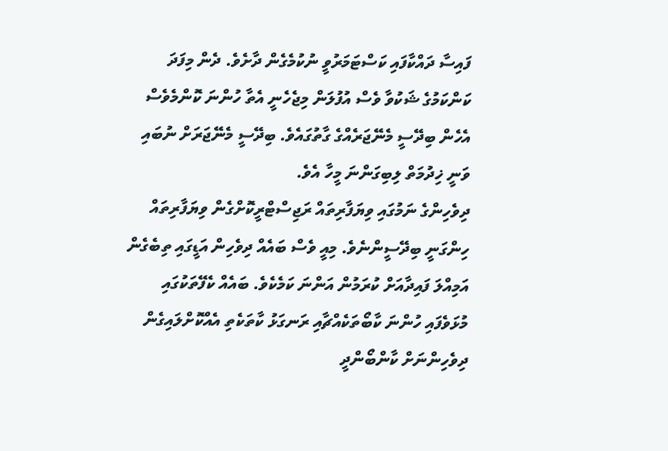ފައިސާ ދައްކާފައި ކަސްޓަމަރުވީ ނުކުމެގެން ދާށެވެ. ދެން މިފަދަ ކަންކަމުގެ ޝަކުވާ ވެސް އުފުލަން މިޖެހެނީ އެތާ ހުންނަ ކޮންމެވެސް އެހެން ބިދޭސީ މެނޭޖަރެއްގެ ގާތުގައެވެ. ބިދޭސީ މެނޭޖަރަށް ނުބައި ވަނީ ޚިދުމަތް ލިބިގަންނަ މީހާ އެވެ.
ދިވެހިންގެ ނަމުގައި ވިޔަފާރިތައް ރަޖިސްޓްރީކޮށްގެން ވިޔަފާރިތައް ހިންގަނީ ބިދޭސީންނެވެ. މިއީ ވެސް ބައެއް ދިވެހިން އަޑީގައި ތިބެގެން އަމިއްލަ ފައިދާއަށް ކުރަމުން އަންނަ ކަމެކެވެ. ބައެއް ކެފޭތަކުގައި މުޅަވެފައި ހުންނަ ކާބޯތަކެއްޗާއި ރަނގަޅު ކާތަކެތި އެއްކޮށްލައިގެން ދިވެހިންނަށް ކާންބޯންދީ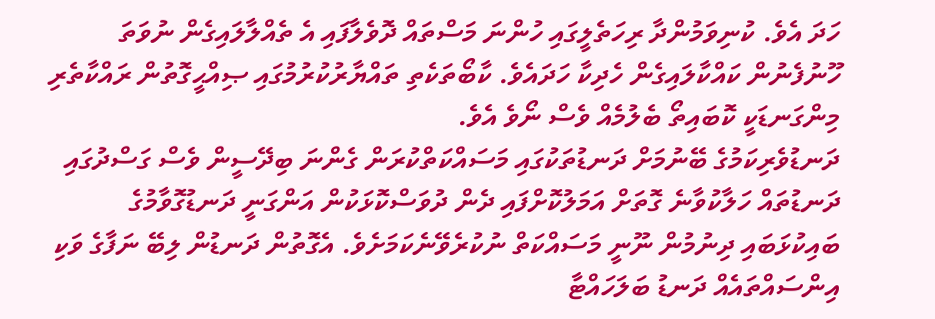ހަދަ އެވެ. ކުނިވަމުންދާ ރިހަތެލީގައި ހުންނަ މަސްތައް ދޮވެލާފައި އެ ތެއްލާލައިގެން ނުވަތަ ހޫނުފެނުން ކައްކާލައިގެން ހެދިކާ ހަދައެވެ. ކާބޯތަކެތި ތައްޔާރުކުރުމުގައި ޞިއްޙީގޮތުން ރައްކާތެރި މިންގަނޑަކީ ކޮބައިތޯ ބެލުމެއް ވެސް ނޯވެ އެވެ.
ދަނޑުވެރިކަމުގެ ބޭނުމަށް ދަނޑުތަކުގައި މަސައްކަތްކުރަން ގެންނަ ބިދޭސީން ވެސް ގަސްދުގައި ދަނޑުތައް ހަލާކުވާނެ ގޮތަށް އަމަލުކޮށްފައި ދެން ދުވަސްކޮޅަކުން އަންގަނީ ދަނޑުގޮވާމުގެ ބައިކުޅަބައި ދިނުމުން ނޫނީ މަސައްކަތް ނުކުރެވޭނެކަމަށެވެ. އެގޮތުން ދަނޑުން ލިބޭ ނަފާގެ ވަކި އިންސައްތައެއް ދަނޑު ބަލަހައްޓާ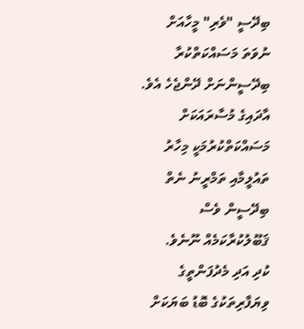ބިދޭސީ "ވެރި" މީހާއަށް ނުވަތަ މަސައްކަތްކުރާ ބިދޭސީންނަށް ދޭންޖެހެ އެވެ. އާދައިގެ މުސާރައަކަށް މަސައްކަތްކުރުމަކީ މިހާރު ތައުލީމާއި ތަމްރީނު ނެތް ބިދޭސީން ވެސް ޤަބޫލުކުރާކަމެއް ނޫނެވެ.
ކުދި އަދި މެދުފަންތީގެ ވިޔަފާރިތަކުގެ ބޮޑު ބަޔަކަށް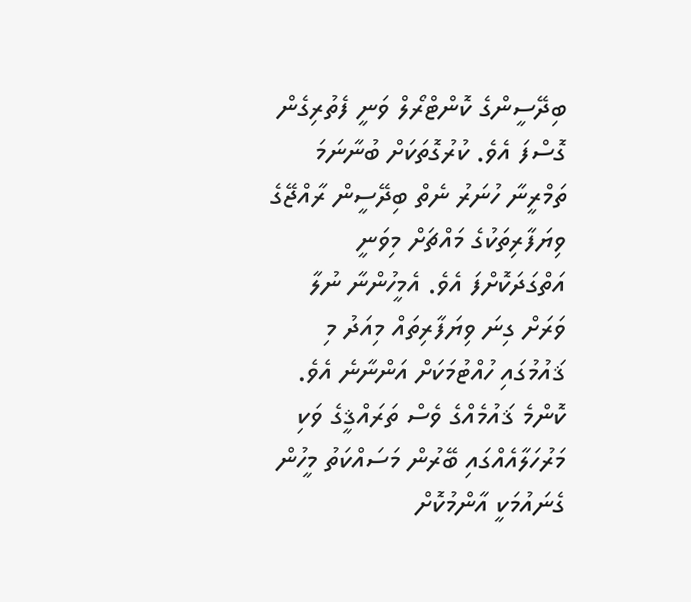ބިދޭސީންގެ ކޮންޓްރޯލް ވަނީ ފެތުރިގެން ގޮސްފަ އެވެ. ކުރުގޮތަކަށް ބުނާނަމަ ތަމްރީނާ ހުނަރު ނެތް ބިދޭސީން ރާއްޖޭގެ ވިޔަފާރިތަކުގެ މައްޗަށް މިވަނީ އަތްގަދަކޮށްފަ އެވެ. އެމީހުންނާ ނުލާ ވަރަށް ގިނަ ވިޔަފާރިތައް މިއަދު މި ޤައުމުގައި ހުއްޓުމަކަށް އަންނާނެ އެވެ.
ކޮންމެ ޤައުމެއްގެ ވެސް ތަރައްޤީގެ ވަކި މަރުހަލާއެއްގައި ބޭރުން މަސައްކަތު މީހުން ގެނައުމަކީ އާންމުކޮށް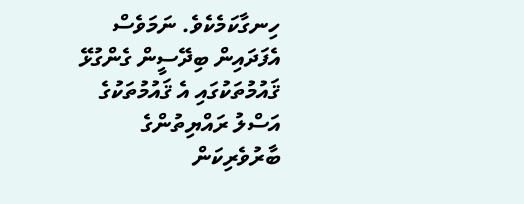ހިނގާކަމެކެވެ. ނަމަވެސް އެފަދައިން ބިދޭސީން ގެންގުޅޭ ޤައުމުތަކުގައި އެ ޤައުމުތަކުގެ އަސްލު ރައްޔިތުންގެ ބާރުވެރިކަން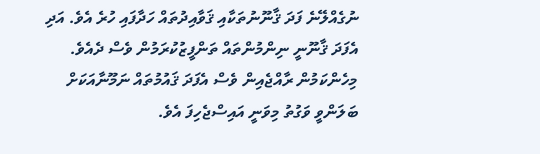ނުގެއްލޭނެ ފަދަ ޤާނޫނުތަކާއި ޤަވާއިދުތައް ހަދާފައި ހުރެ އެވެ. އަދި އެފަދަ ޤާނޫނީ ނިންމުންތައް ތަންފީޒުކުރަމުން ވެސް ދެއެވެ. މިހެންކަމުން ރާއްޖެއިން ވެސް އެފަދަ ޤައުމުތައް ނަމޫނާއަކަށް ބަލަންވީ ވަގުތު މިވަނީ އައިސްޖެހިފަ އެވެ.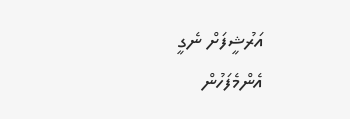އަރުޝީފަށް ނެގީ
އެންމެފަހުން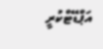އަޕްޑޭޓްކުރީ